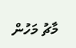މާޗު މަހުން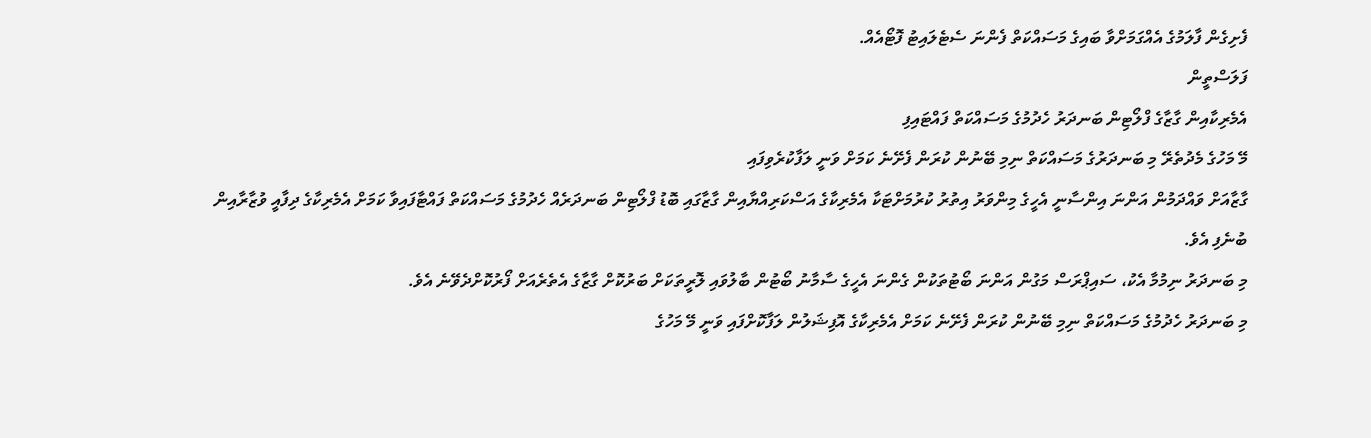ފެށިގެން ފާލަމުގެ އެއްގަމަށްވާ ބައިގެ މަސައްކަތް ފެންނަ ސެޓެލައިޓު ފޮޓޯއެއް.
ފަލަސްތީން
އެމެރިކާއިން ގާޒާގެ ފްލޯޓިން ބަނދަރު ހެދުމުގެ މަސައްކަތް ފައްޓައިފި
މޭ މަހުގެ މެދުތެރޭ މި ބަނދަރުގެ މަސައްކަތް ނިމި ބޭނުން ކުރަން ފެށޭނެ ކަމަށް ވަނީ ލަފާކުރެވިފައި
ގާޒާއަށް ވައްދަމުން އަންނަ އިންސާނީ އެހީގެ މިންވަރު އިތުރު ކުރުމަށްޓަކާ އެމެރިކާގެ އަސްކަރިއްޔާއިން ގާޒާގައި ބޮޑު ފްލޯޓިން ބަނދަރެއް ހެދުމުގެ މަސައްކަތް ފައްޓާފައިވާ ކަމަށް އެމެރިކާގެ ދިފާއީ ވުޒާރާއިން ބުނެފި އެވެ.
މި ބަނދަރު ނިމުމާ އެކު، ސައިޕްރަސް މަގުން އަންނަ ބޯޓުތަކުން ގެންނަ އެހީގެ ސާމާނު ބޯޓުން ބާލުވައި ލޮރީތަކަށް ބަރުކޮށް ގާޒާގެ އެތެރެއަށް ފޯރުކޮށްދެވޭނެ އެވެ.
މި ބަނދަރު ހެދުމުގެ މަސައްކަތް ނިމި ބޭނުން ކުރަން ފެށޭނެ ކަމަށް އެމެރިކާގެ އޮފިޝަލުން ލަފާކޮށްފައި ވަނީ މޭ މަހުގެ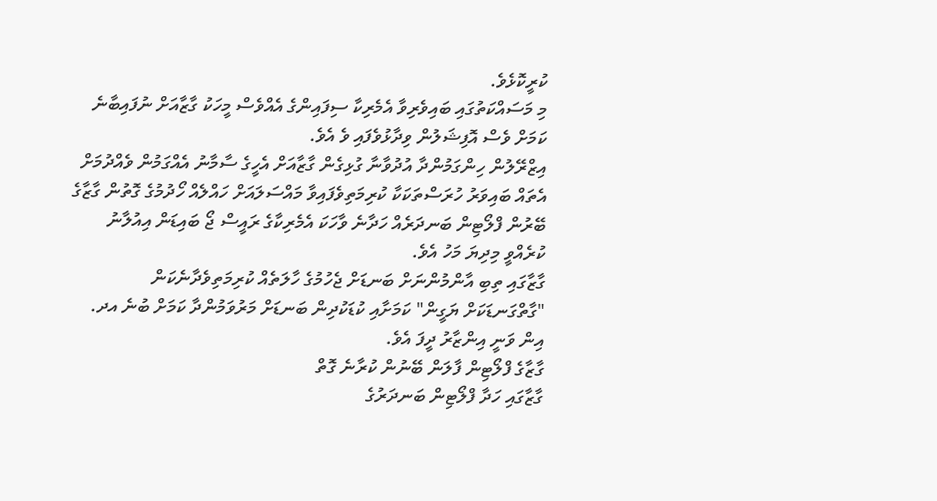ކުރީކޮޅެވެ.
މި މަސައްކަތުގައި ބައިވެރިވާ އެމެރިކާ ސިފައިންގެ އެއްވެސް މީހަކު ގާޒާއަށް ނުފައިބާނެ ކަމަށް ވެސް އޮފިޝަލުން ވިދާޅުވެފައި ވެ އެވެ.
އިޒްރޭލުން ހިންގަމުންދާ އުދުވާނާ ގުޅިގެން ގާޒާއަށް އެހީގެ ސާމާނު އެއްގަމުން ވެއްދުމަށް އެތައް ބައިވަރު ހުރަސްތަކަކާ ކުރިމަތިވެފައިވާ މައްސަލައަށް ހައްލެއް ހޯދުމުގެ ގޮތުން ގާޒާގެ ބޭރުން ފްލޯޓިން ބަނދަރެއް ހަދާނެ ވާހަކަ އެމެރިކާގެ ރައީސް ޖޯ ބައިޑަން އިއުލާނު ކުރެއްވީ މިދިޔަ މަހު އެވެ.
ގާޒާގައި ތިބި އާންމުންނަށް ބަނޑަށް ޖެހުމުގެ ހާލަތެއް ކުރިމަތިވެދާނެކަން "ގާތްގަނޑަކަށް ޔަގީން" ކަމަށާއި ކުޑަކުދިން ބަނޑަށް މަރުވަމުންދާ ކަމަށް ބުނެ އދ. އިން ވަނީ އިންޒާރު ދީފަ އެވެ.
ގާޒާގެ ފްލޯޓިން ފާލަން ބޭނުން ކުރާނެ ގޮތް
ގާޒާގައި ހަދާ ފްލޯޓިން ބަނދަރުގެ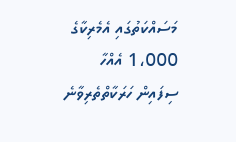މަސައްކަތުގައި އެމެރިކާގެ 1،000 އެއްހާ ސިފައިން ހަރަކާތްތެރިވާނެ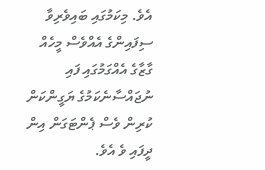އެވެ. މިކަމުގައި ބައިވެރިވާ ސިފައިންގެ އެއްވެސް މީހެއް ގާޒާގެ އެއްގަމުގައި ފައި ނުޖައްސާނެކަމުގެ ޔަގީންކަން ކުރިން ވެސް ޕެންޓަގަން އިން ދީފައި ވެ އެވެ.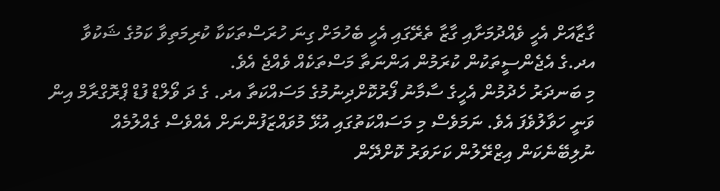ގާޒާއަށް އެހީ ވެއްދުމަށާއި ގާޒާ ތެރޭގައި އެހީ ބެހުމަށް ގިނަ ހުރަސްތަކަކާ ކުރިމަތިވާ ކަމުގެ ޝަކުވާ އދ.ގެ އެޖެންސީތަކުން ކުރަމުން އަންނަތާ މަސްތަކެއް ވެއްޖެ އެވެ.
މި ބަނދަރު ހެދުމުން އެހީގެ ސާމާނު ފޯރުކޮށްދިނުމުގެ މަސައްކަތާ އދ. ގެ ދަ ވޯލްޑް ފުޑް ޕްރޮގްރާމް އިން ވަނީ ހަވާލުވެފަ އެވެ. ނަމަވެސް މި މަސައްކަތުގައި އުޅޭ މުވައްޒަފުންނަށް އެއްވެސް ގެއްލުމެއް ނުލިބޭނެކަން އިޒްރޭލުން ކަށަވަރު ކޮށްދޭން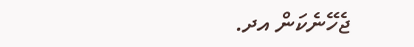ޖެހޭނެކަން އދ.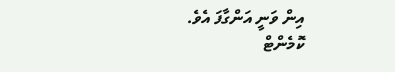އިން ވަނީ އަންގާފަ އެވެ.
ކޮމެންޓް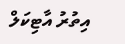އިތުރު އާޓިކަލް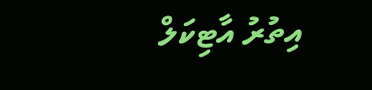އިތުރު އާޓިކަލް